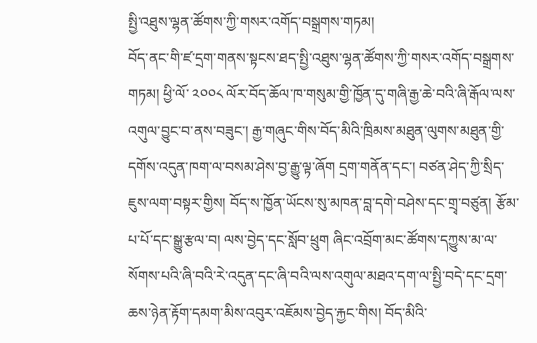སྤྱི་འཐུས་ལྷན་ཚོགས་ཀྱི་གསར་འགོད་བསྒྲགས་གཏམ།
བོད་ནང་གི་ཛ་དྲག་གནས་སྟངས་ཐད་སྤྱི་འཐུས་ལྷན་ཚོགས་ཀྱི་གསར་འགོད་བསྒྲགས་གཏམ། ཕྱི་ལོ་ ༢༠༠༨ ལོར་བོད་ཆོལ་ཁ་གསུམ་གྱི་ཁྱོན་དུ་གཞི་རྒྱ་ཆེ་བའི་ཞི་རྒོལ་ལས་འགུལ་བྱུང་བ་ནས་བཟུང་། རྒྱ་གཞུང་གིས་བོད་མིའི་ཁྲིམས་མཐུན་ལུགས་མཐུན་གྱི་དགོས་འདུན་ཁག་ལ་བསམ་ཤེས་བྱ་རྒྱུ་ལྟ་ཞོག དྲག་གནོན་དང་། བཙན་ཤེད་ཀྱི་སྲིད་ཇུས་ལག་བསྟར་གྱིས། བོད་ས་ཁྱོན་ཡོངས་སུ་མཁན་བླ་དགེ་བཤེས་དང་གྲྭ་བཙུན། རྩོམ་པ་པོ་དང་སྒྱུ་རྩལ་བ། ལས་བྱེད་དང་སློབ་ཕྲུག ཞིང་འབྲོག་མང་ཚོགས་དཀྱུས་མ་ལ་སོགས་པའི་ཞི་བའི་རེ་འདུན་དང་ཞི་བའི་ལས་འགུལ་མཐའ་དག་ལ་སྤྱི་བདེ་དང་དྲག་ཆས་ཉེན་རྟོག་དམག་མིས་འབུར་འཇོམས་བྱེད་རྐྱང་གིས། བོད་མིའི་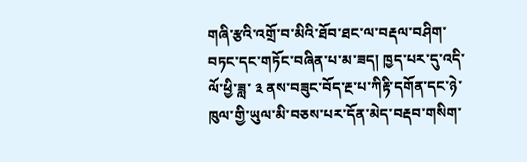གཞི་རྩའི་འགྲོ་བ་མིའི་ཐོབ་ཐང་ལ་བརྡལ་བཤིག་བཏང་དང་གཏོང་བཞིན་པ་མ་ཟད། ཁྱད་པར་དུ་འདི་ལོ་ཕྱི་ཟླ་ ༣ ནས་བཟུང་བོད་རྔ་པ་ཀིརྟི་དགོན་དང་ཉེ་ཁུལ་གྱི་ཡུལ་མི་བཅས་པར་དོན་མེད་བརྡབ་གསིག་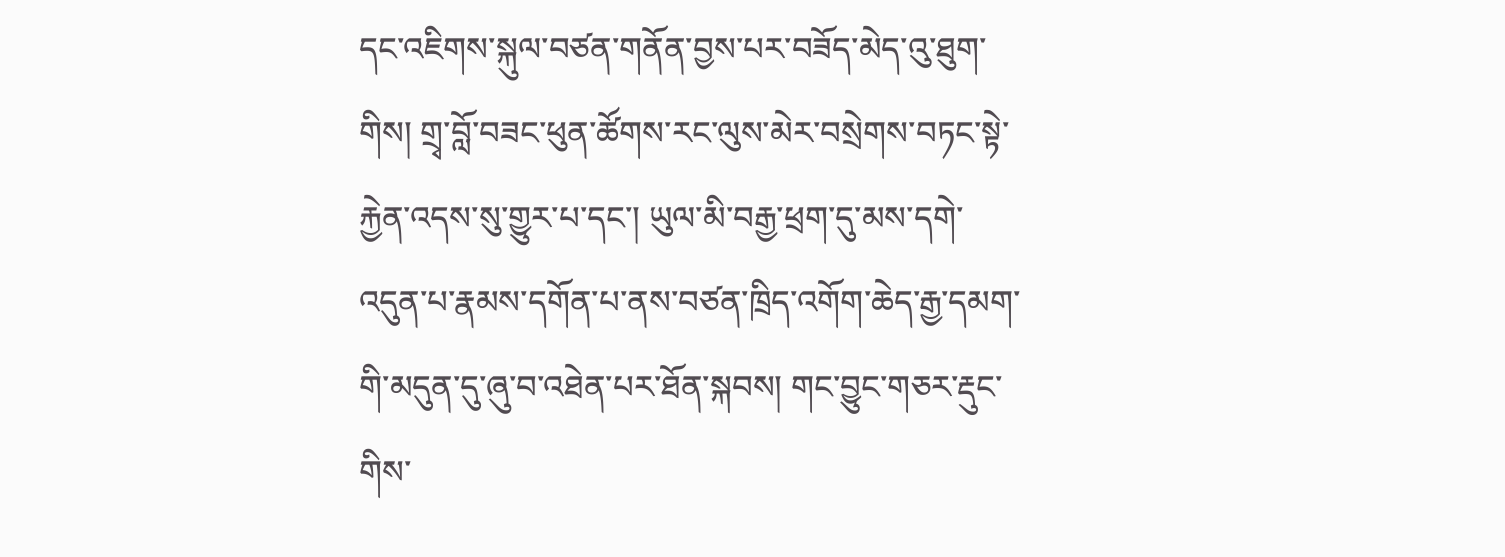དང་འཇིགས་སྐུལ་བཙན་གནོན་བྱས་པར་བཟོད་མེད་འུ་ཐུག་གིས། གྲྭ་བློ་བཟང་ཕུན་ཚོགས་རང་ལུས་མེར་བསྲེགས་བཏང་སྟེ་རྐྱེན་འདས་སུ་གྱུར་པ་དང་། ཡུལ་མི་བརྒྱ་ཕྲག་དུ་མས་དགེ་འདུན་པ་རྣམས་དགོན་པ་ནས་བཙན་ཁྲིད་འགོག་ཆེད་རྒྱ་དམག་གི་མདུན་དུ་ཞུ་བ་འཐེན་པར་ཐོན་སྐབས། གང་བྱུང་གཅར་རྡུང་གིས་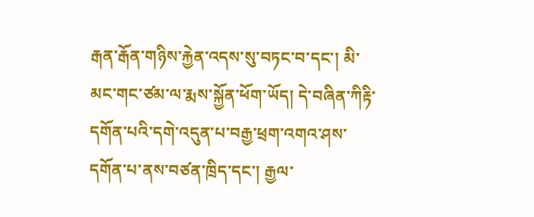རྒན་རྒོན་གཉིས་རྐྱེན་འདས་སུ་བཏང་བ་དང་། མི་མང་གང་ཙམ་ལ་རྨས་སྐྱོན་ཕོག་ཡོད། དེ་བཞིན་ཀིརྟི་དགོན་པའི་དགེ་འདུན་པ་བརྒྱ་ཕྲག་འགའ་ཤས་དགོན་པ་ནས་བཙན་ཁྲིད་དང་། རྒྱལ་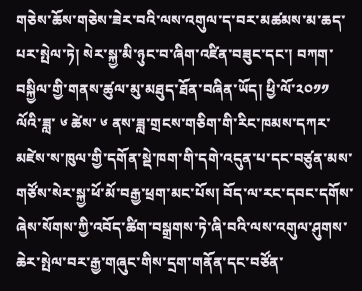གཅེས་ཆོས་གཅེས་ཟེར་བའི་ལས་འགུལ་ད་བར་མཚམས་མ་ཆད་པར་སྤེལ་ཏེ། སེར་སྐྱ་མི་ཉུང་བ་ཞིག་འཛིན་བཟུང་དང་། བཀག་བསྐྱིལ་གྱི་གནས་ཚུལ་མུ་མཐུད་ཐོན་བཞིན་ཡོད། ཕྱི་ལོ་༢༠༡༡ ལོའི་ཟླ་ ༦ ཚེས་ ༦ ནས་ཟླ་གྲངས་གཅིག་གི་རིང་ཁམས་དཀར་མཛེས་ས་ཁུལ་གྱི་དགོན་སྡེ་ཁག་གི་དགེ་འདུན་པ་དང་བཙུན་མས་གཙོས་སེར་སྐྱ་ཕོ་མོ་བརྒྱ་ཕྲག་མང་པོས། བོད་ལ་རང་དབང་དགོས་ཞེས་སོགས་ཀྱི་འབོད་ཚིག་བསྒྲགས་ཏེ་ཞི་བའི་ལས་འགུལ་ཤུགས་ཆེར་སྤེལ་བར་རྒྱ་གཞུང་གིས་དྲག་གནོན་དང་བཙོན་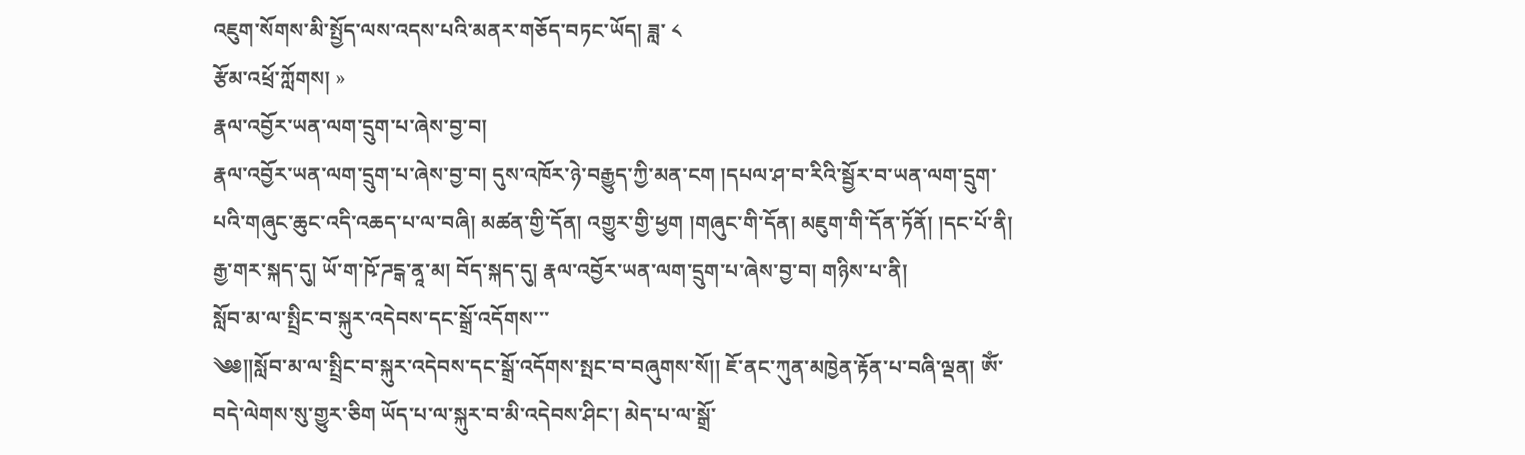འཇུག་སོགས་མི་སྤྱོད་ལས་འདས་པའི་མནར་གཅོད་བཏང་ཡོད། ཟླ་ ༨
རྩོམ་འཕྲོ་ཀློགས། »
རྣལ་འབྱོར་ཡན་ལག་དྲུག་པ་ཞེས་བྱ་བ།
རྣལ་འབྱོར་ཡན་ལག་དྲུག་པ་ཞེས་བྱ་བ། དུས་འཁོར་ཉེ་བརྒྱུད་ཀྱི་མན་ངག །དཔལ་ཤ་བ་རིའི་སྦྱོར་བ་ཡན་ལག་དྲུག་པའི་གཞུང་ཆུང་འདི་འཆད་པ་ལ་བཞི། མཚན་གྱི་དོན། འགྱུར་གྱི་ཕྱག །གཞུང་གི་དོན། མཇུག་གི་དོན་ཏོནོ། །དང་པོ་ནི། རྒྱ་གར་སྐད་དུ། ཡོ་ག་ཥོ་ཌངྒ་ནཱ་མ། བོད་སྐད་དུ། རྣལ་འབྱོར་ཡན་ལག་དྲུག་པ་ཞེས་བྱ་བ། གཉིས་པ་ནི།
སློབ་མ་ལ་སྤྲིང་བ་སྐུར་འདེབས་དང་སྒྲོ་འདོགས་་་
༄༅།།སློབ་མ་ལ་སྤྲིང་བ་སྐུར་འདེབས་དང་སྒྲོ་འདོགས་སྤང་བ་བཞུགས་སོ།། ཇོ་ནང་ཀུན་མཁྱེན་རྟོན་པ་བཞི་ལྡན། ཨོཾ་བདེ་ལེགས་སུ་གྱུར་ཅིག ཡོད་པ་ལ་སྐུར་བ་མི་འདེབས་ཤིང་། མེད་པ་ལ་སྒྲོ་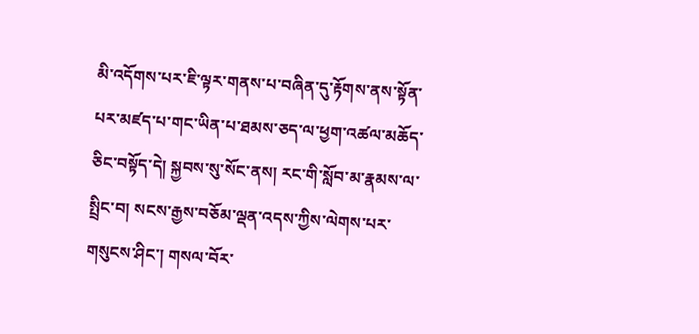མི་འདོགས་པར་ཇི་ལྟར་གནས་པ་བཞིན་དུ་རྟོགས་ནས་སྟོན་པར་མཛད་པ་གང་ཡིན་པ་ཐམས་ཅད་ལ་ཕྱག་འཚལ་མཆོད་ཅིང་བསྟོད་དེ། སྐྱབས་སུ་སོང་ནས། རང་གི་སློབ་མ་རྣམས་ལ་སྤྲིང་བ། སངས་རྒྱས་བཅོམ་ལྡན་འདས་ཀྱིས་ལེགས་པར་གསུངས་ཤིང་། གསལ་བོར་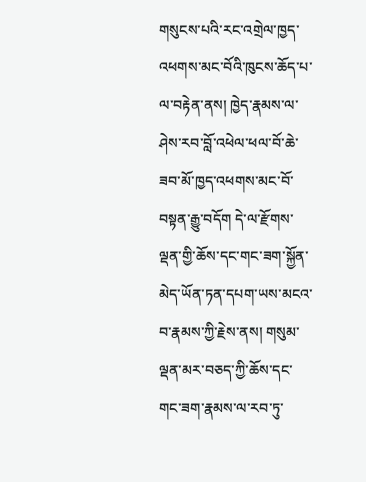གསུངས་པའི་རང་འགྲེལ་ཁྱད་འཕགས་མང་བོའི་ཁུངས་ཆོད་པ་ལ་བརྟེན་ནས། ཁྱེད་རྣམས་ལ་ཤེས་རབ་བློ་འཕེལ་ཕལ་བོ་ཆེ་ཟབ་མོ་ཁྱད་འཕགས་མང་བོ་བསྟན་རྒྱུ་བདོག དེ་ལ་རྫོགས་ལྡན་གྱི་ཆོས་དང་གང་ཟག་སྐྱོན་མེད་ཡོན་ཏན་དཔག་ཡས་མངའ་བ་རྣམས་ཀྱི་རྗེས་ནས། གསུམ་ལྡན་མར་བཅད་ཀྱི་ཆོས་དང་གང་ཟག་རྣམས་ལ་རབ་ཏུ་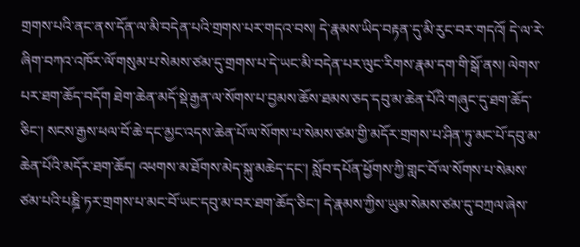གྲགས་པའི་ནང་ནས་དོན་ལ་མི་བདེན་པའི་གྲགས་པར་གདའ་བས། དེ་རྣམས་ཡིད་བརྟན་དུ་མི་རུང་བར་གདའོ། དེ་ལ་རེ་ཞིག་བཀའ་འཁོར་ལོ་གསུམ་པ་སེམས་ཙམ་དུ་གྲགས་པ་དེ་ཡང་མི་བདེན་པར་ལུང་རིགས་རྣམ་དག་གི་སྒོ་ནས། ལེགས་པར་ཐག་ཆོད་བདོག ཐེག་ཆེན་མདོ་སྡེ་རྒྱན་ལ་སོགས་པ་བྱམས་ཆོས་ཐམས་ཅད་དབུ་མ་ཆེན་པོའི་གཞུང་དུ་ཐག་ཆོད་ཅིང་། སངས་རྒྱས་ཕལ་བོ་ཆེ་དང་མྱང་འདས་ཆེན་པོ་ལ་སོགས་པ་སེམས་ཙམ་གྱི་མདོར་གྲགས་པ་ཤིན་ཏུ་མང་པོ་དབུ་མ་ཆེན་པོའི་མདོར་ཐག་ཆོད། འཕགས་མ་ཐོགས་མེད་སྐུ་མཆེད་དང་། སློབ་དཔོན་ཕྱོགས་ཀྱི་གླང་བོ་ལ་སོགས་པ་སེམས་ཙམ་པའི་པཎྜི་ཏར་གྲགས་པ་མང་བོ་ཡང་དབུ་མ་བར་ཐག་ཆོད་ཅིང་། དེ་རྣམས་ཀྱིས་ཡུམ་སེམས་ཙམ་དུ་བཀྲལ་ཞེས་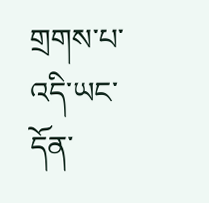གྲགས་པ་འདི་ཡང་དོན་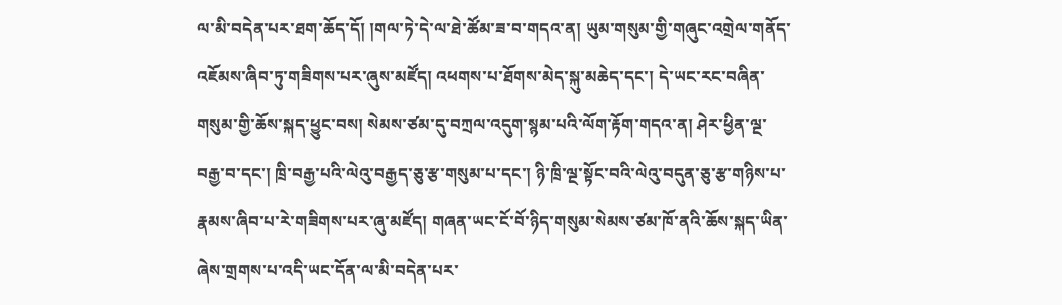ལ་མི་བདེན་པར་ཐག་ཆོད་དོ། །གལ་ཏེ་དེ་ལ་ཐེ་ཚོམ་ཟ་བ་གདའ་ན། ཡུམ་གསུམ་གྱི་གཞུང་འགྲེལ་གནོད་འཇོམས་ཞིབ་ཏུ་གཟིགས་པར་ཞུས་མཛོད། འཕགས་པ་ཐོགས་མེད་སྐུ་མཆེད་དང་། དེ་ཡང་རང་བཞིན་གསུམ་གྱི་ཆོས་སྐད་ཕྱུང་བས། སེམས་ཙམ་དུ་བཀྲལ་འདུག་སྙམ་པའི་ལོག་རྟོག་གདའ་ན། ཤེར་ཕྱིན་ལྔ་བརྒྱ་བ་དང་། ཁྲི་བརྒྱ་པའི་ལེའུ་བརྒྱད་ཅུ་རྩ་གསུམ་པ་དང་། ཉི་ཁྲི་ལྔ་སྟོང་བའི་ལེའུ་བདུན་ཅུ་རྩ་གཉིས་པ་རྣམས་ཞིབ་པ་རེ་གཟིགས་པར་ཞུ་མཛོད། གཞན་ཡང་ངོ་བོ་ཉིད་གསུམ་སེམས་ཙམ་ཁོ་ནའི་ཆོས་སྐད་ཡིན་ཞེས་གྲགས་པ་འདི་ཡང་དོན་ལ་མི་བདེན་པར་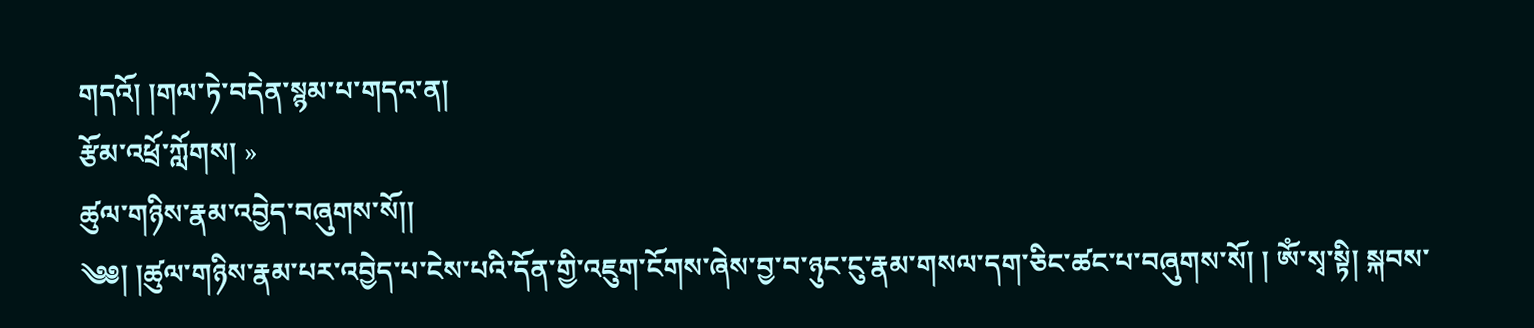གདའོ། །གལ་ཏེ་བདེན་སྙམ་པ་གདའ་ན།
རྩོམ་འཕྲོ་ཀློགས། »
ཚུལ་གཉིས་རྣམ་འབྱེད་བཞུགས་སོ།།
༄༅། །ཚུལ་གཉིས་རྣམ་པར་འབྱེད་པ་ངེས་པའི་དོན་གྱི་འཇུག་ངོགས་ཞེས་བྱ་བ་ཉུང་ངུ་རྣམ་གསལ་དག་ཅིང་ཚང་པ་བཞུགས་སོ། ། ཨོཾ་སྭ་སྟི། སྐབས་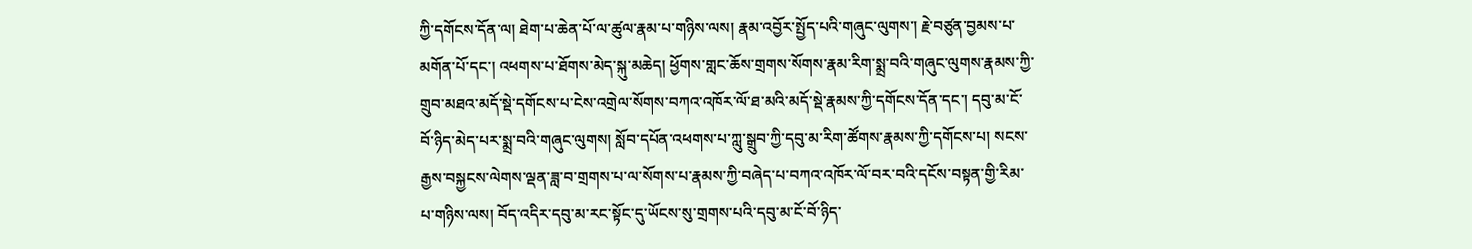ཀྱི་དགོངས་དོན་ལ། ཐེག་པ་ཆེན་པོ་ལ་ཚུལ་རྣམ་པ་གཉིས་ལས། རྣམ་འབྱོར་སྤྱོད་པའི་གཞུང་ལུགས་། རྗེ་བཙུན་བྱམས་པ་མགོན་པོ་དང་། འཕགས་པ་ཐོགས་མེད་སྐུ་མཆེད། ཕྱོགས་གླང་ཆོས་གྲགས་སོགས་རྣམ་རིག་སྨྲ་བའི་གཞུང་ལུགས་རྣམས་ཀྱི་གྲུབ་མཐའ་མདོ་སྡེ་དགོངས་པ་ངེས་འགྲེལ་སོགས་བཀའ་འཁོར་ལོ་ཐ་མའི་མདོ་སྡེ་རྣམས་ཀྱི་དགོངས་དོན་དང་། དབུ་མ་ངོ་བོ་ཉིད་མེད་པར་སྨྲ་བའི་གཞུང་ལུགས། སློབ་དཔོན་འཕགས་པ་ཀླུ་སྒྲུབ་ཀྱི་དབུ་མ་རིག་ཚོགས་རྣམས་ཀྱི་དགོངས་པ། སངས་རྒྱས་བསྐྱངས་ལེགས་ལྡན་ཟླ་བ་གྲགས་པ་ལ་སོགས་པ་རྣམས་ཀྱི་བཞེད་པ་བཀའ་འཁོར་ལོ་བར་བའི་དངོས་བསྟན་གྱི་རིམ་པ་གཉིས་ལས། བོད་འདིར་དབུ་མ་རང་སྟོང་དུ་ཡོངས་སུ་གྲགས་པའི་དབུ་མ་ངོ་བོ་ཉིད་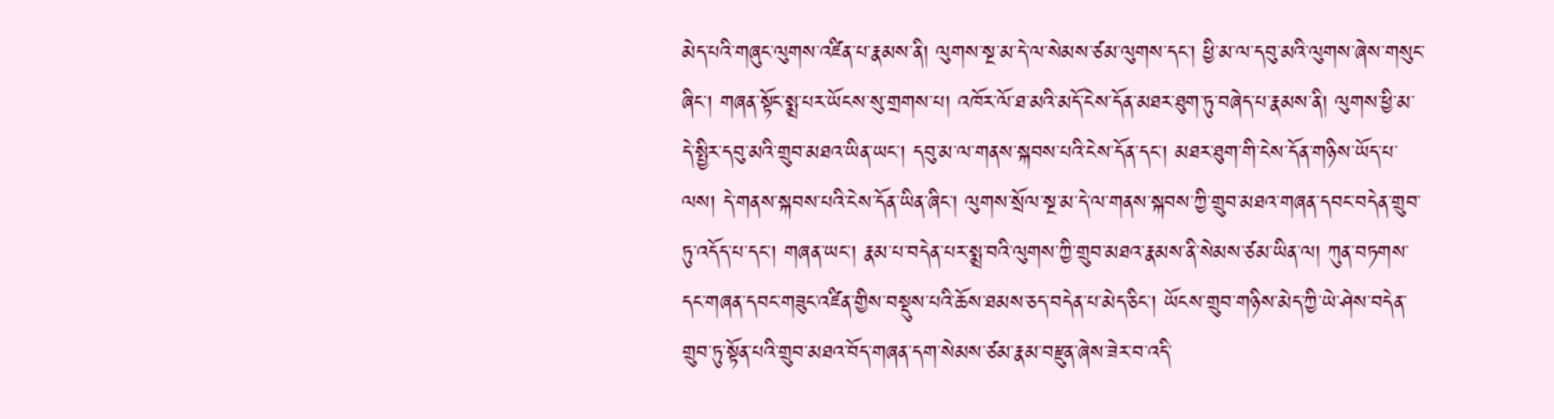མེད་པའི་གཞུང་ལུགས་འཛིན་པ་རྣམས་ནི། ལུགས་སྔ་མ་དེ་ལ་སེམས་ཙམ་ལུགས་དང་། ཕྱི་མ་ལ་དབུ་མའི་ལུགས་ཞེས་གསུང་ཞིང་། གཞན་སྟོང་སྨྲ་པར་ཡོངས་སུ་གྲགས་པ། འཁོར་ལོ་ཐ་མའི་མདོ་ངེས་དོན་མཐར་ཐུག་ཏུ་བཞེད་པ་རྣམས་ནི། ལུགས་ཕྱི་མ་དེ་སྤྱིར་དབུ་མའི་གྲུབ་མཐའ་ཡིན་ཡང་། དབུ་མ་ལ་གནས་སྐབས་པའི་ངེས་དོན་དང་། མཐར་ཐུག་གི་ངེས་དོན་གཉིས་ཡོད་པ་ལས། དེ་གནས་སྐབས་པའི་ངེས་དོན་ཡིན་ཞིང་། ལུགས་སྲོལ་སྔ་མ་དེ་ལ་གནས་སྐབས་ཀྱི་གྲུབ་མཐའ་གཞན་དབང་བདེན་གྲུབ་ཏུ་འདོད་པ་དང་། གཞན་ཡང་། རྣམ་པ་བདེན་པར་སྨྲ་བའི་ལུགས་ཀྱི་གྲུབ་མཐའ་རྣམས་ནི་སེམས་ཙམ་ཡིན་ལ། ཀུན་བཏགས་དང་གཞན་དབང་གཟུང་འཛིན་གྱིས་བསྡུས་པའི་ཆོས་ཐམས་ཅད་བདེན་པ་མེད་ཅིང་། ཡོངས་གྲུབ་གཉིས་མེད་ཀྱི་ཡེ་ཤེས་བདེན་གྲུབ་ཏུ་སྟོན་པའི་གྲུབ་མཐའ་བོད་གཞན་དག་སེམས་ཙམ་རྣམ་བརྫུན་ཞེས་ཟེར་བ་འདི་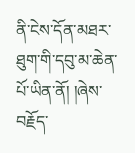ནི་ངེས་དོན་མཐར་ཐུག་གི་དབུ་མ་ཆེན་པོ་ཡིན་ནོ། །ཞེས་བརྗོད་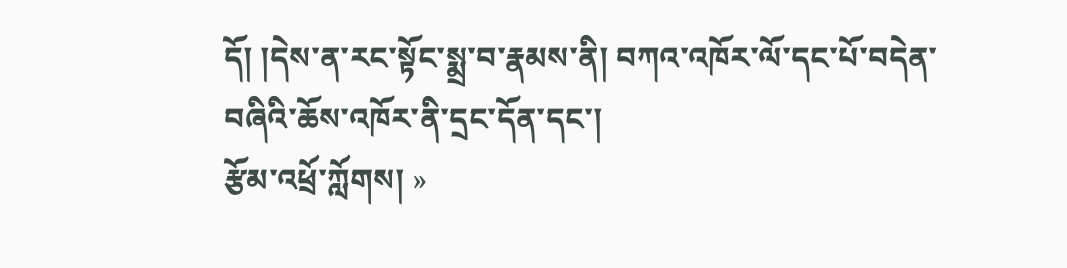དོ། །དེས་ན་རང་སྟོང་སྨྲ་བ་རྣམས་ནི། བཀའ་འཁོར་ལོ་དང་པོ་བདེན་བཞིའི་ཆོས་འཁོར་ནི་དྲང་དོན་དང་།
རྩོམ་འཕྲོ་ཀློགས། »